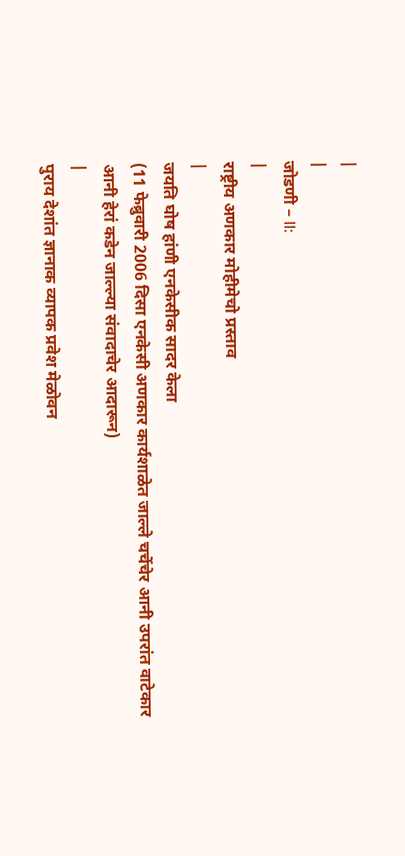|
|
जोडणी – II:
|
राष्ट्रीय अणकार मोहीमेचो प्रस्ताव
|
जयति घोष हांणी एनकेसीक सादर केला
(11 फेब्रुवारी 2006 दिसा एनकेसी अणकार कार्यशाळेत जाल्ले चर्चेचेर आनी उपरांत वाटेकार
आनी हेरां कडेन जाल्ल्या संवादाचेर आदारून)
|
पुराय देशांत ज्ञानाक व्यापक प्रवेश मेळोवन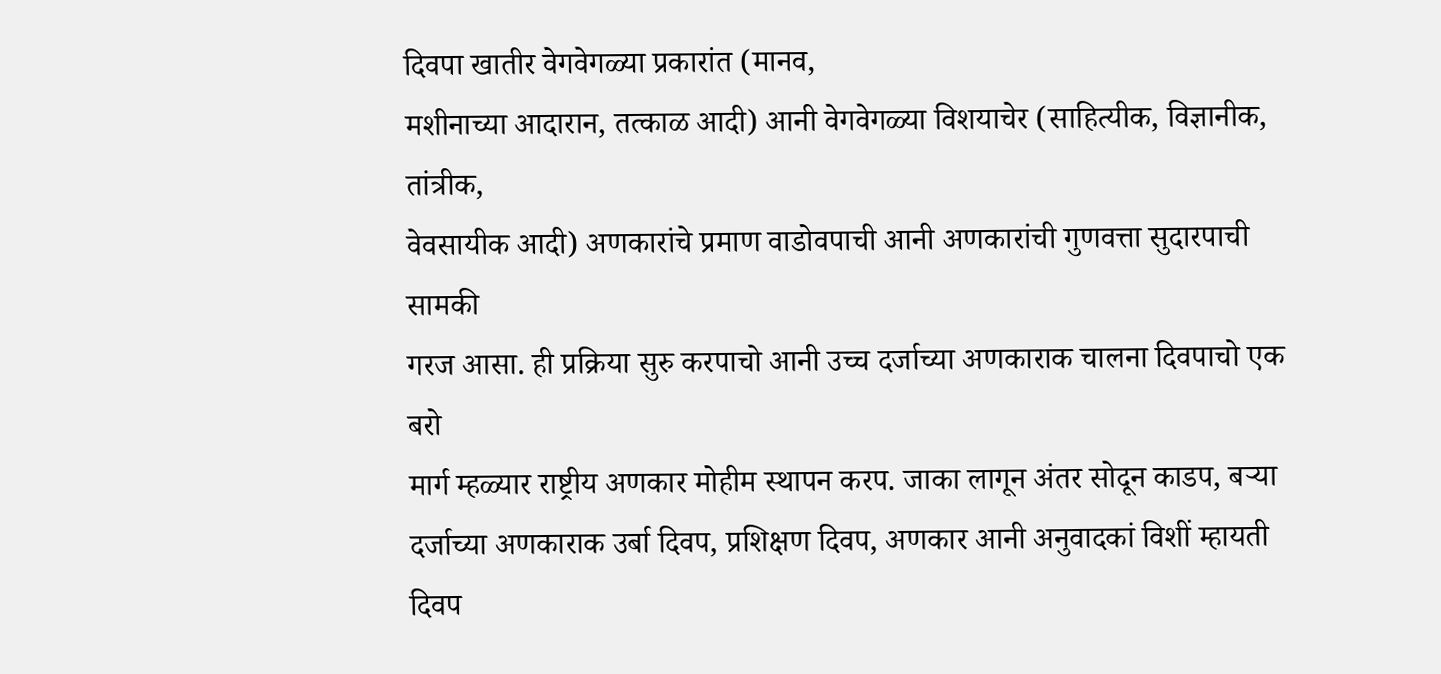दिवपा खातीर वेगवेगळ्या प्रकारांत (मानव,
मशीनाच्या आदारान, तत्काळ आदी) आनी वेगवेगळ्या विशयाचेर (साहित्यीक, विज्ञानीक, तांत्रीक,
वेवसायीक आदी) अणकारांचे प्रमाण वाडोवपाची आनी अणकारांची गुणवत्ता सुदारपाची सामकी
गरज आसा. ही प्रक्रिया सुरु करपाचो आनी उच्च दर्जाच्या अणकाराक चालना दिवपाचो एक बरो
मार्ग म्हळ्यार राष्ट्रीय अणकार मोहीम स्थापन करप. जाका लागून अंतर सोदून काडप, बऱ्या
दर्जाच्या अणकाराक उर्बा दिवप, प्रशिक्षण दिवप, अणकार आनी अनुवादकां विशीं म्हायती
दिवप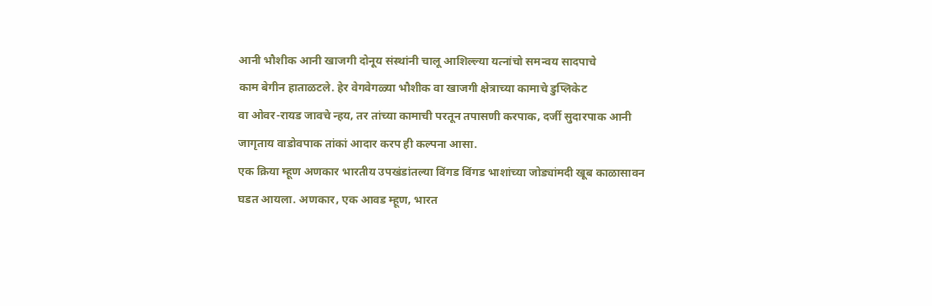आनी भौशीक आनी खाजगी दोनूय संस्थांनी चालू आशिल्ल्या यत्नांचो समन्वय सादपाचे
काम बेगीन हाताळटले. हेर वेगवेगळ्या भौशीक वा खाजगी क्षेत्राच्या कामाचे डुप्लिकेट
वा ओवर-रायड जावचे न्हय, तर तांच्या कामाची परतून तपासणी करपाक, दर्जी सुदारपाक आनी
जागृताय वाडोवपाक तांकां आदार करप ही कल्पना आसा.
एक क्रिया म्हूण अणकार भारतीय उपखंडांतल्या विंगड विंगड भाशांच्या जोड्यांमदी खूब काळासावन
घडत आयला. अणकार, एक आवड म्हूण, भारत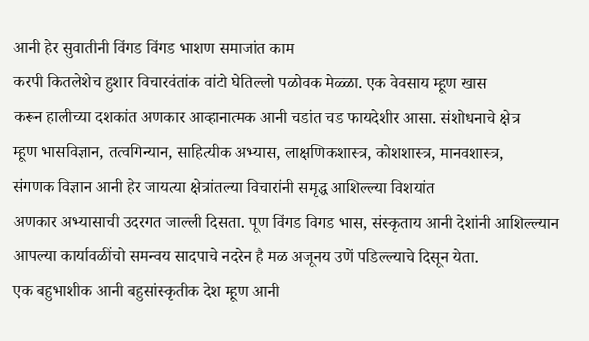आनी हेर सुवातीनी विंगड विंगड भाशण समाजांत काम
करपी कितलेशेच हुशार विचारवंतांक वांटो घेतिल्लो पळोवक मेळ्ळा. एक वेवसाय म्हूण खास
करून हालीच्या दशकांत अणकार आव्हानात्मक आनी चडांत चड फायदेशीर आसा. संशोधनाचे क्षेत्र
म्हूण भासविज्ञान, तत्वगिन्यान, साहित्यीक अभ्यास, लाक्षणिकशास्त्र, कोशशास्त्र, मानवशास्त्र,
संगणक विज्ञान आनी हेर जायत्या क्षेत्रांतल्या विचारांनी समृद्ध आशिल्ल्या विशयांत
अणकार अभ्यासाची उदरगत जाल्ली दिसता. पूण विंगड विगड भास, संस्कृताय आनी देशांनी आशिल्ल्यान
आपल्या कार्यावळींचो समन्वय सादपाचे नदरेन है मळ अजूनय उणें पडिल्ल्याचे दिसून येता.
एक बहुभाशीक आनी बहुसांस्कृतीक देश म्हूण आनी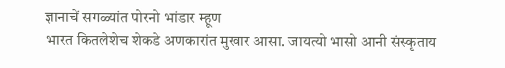ज्ञानाचें सगळ्यांत पोरनो भांडार म्हूण
भारत कितलेशेच शेकडे अणकारांत मुखार आसा. जायत्यो भासो आनी संस्कृताय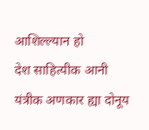आशिल्ल्यान हो
देश साहित्यीक आनी यंत्रीक अणकार ह्या दोनूय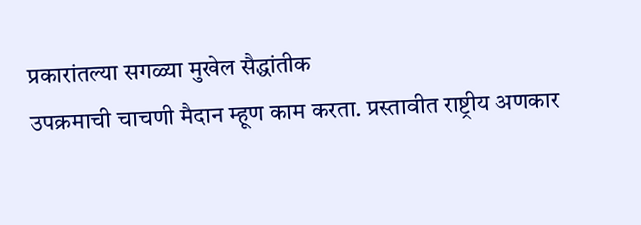प्रकारांतल्या सगळ्या मुखेल सैद्धांतीक
उपक्रमाची चाचणी मैदान म्हूण काम करता. प्रस्तावीत राष्ट्रीय अणकार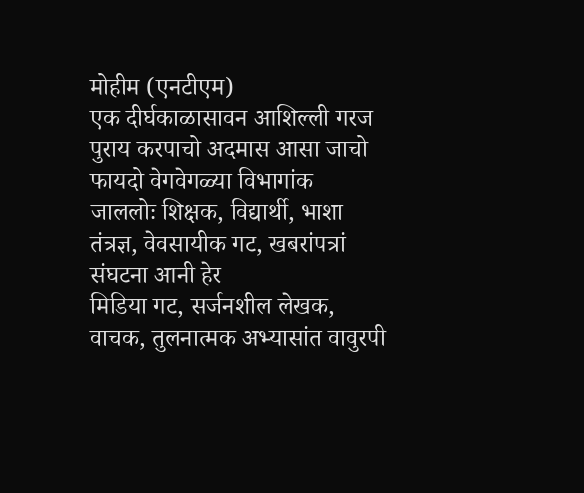मोहीम (एनटीएम)
एक दीर्घकाळासावन आशिल्ली गरज पुराय करपाचो अदमास आसा जाचो फायदो वेगवेगळ्या विभागांक
जाललोः शिक्षक, विद्यार्थी, भाशा तंत्रज्ञ, वेवसायीक गट, खबरांपत्रां संघटना आनी हेर
मिडिया गट, सर्जनशील लेखक, वाचक, तुलनात्मक अभ्यासांत वावुरपी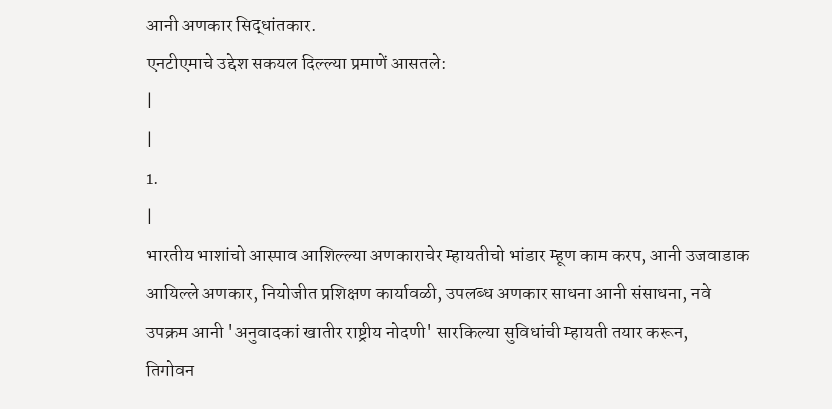आनी अणकार सिद्धांतकार.
एनटीएमाचे उद्देश सकयल दिल्ल्या प्रमाणें आसतले:
|
|
1.
|
भारतीय भाशांचो आस्पाव आशिल्ल्या अणकाराचेर म्हायतीचो भांडार म्हूण काम करप, आनी उजवाडाक
आयिल्ले अणकार, नियोजीत प्रशिक्षण कार्यावळी, उपलब्ध अणकार साधना आनी संसाधना, नवे
उपक्रम आनी 'अनुवादकां खातीर राष्ट्रीय नोदणी' सारकिल्या सुविधांची म्हायती तयार करून,
तिगोवन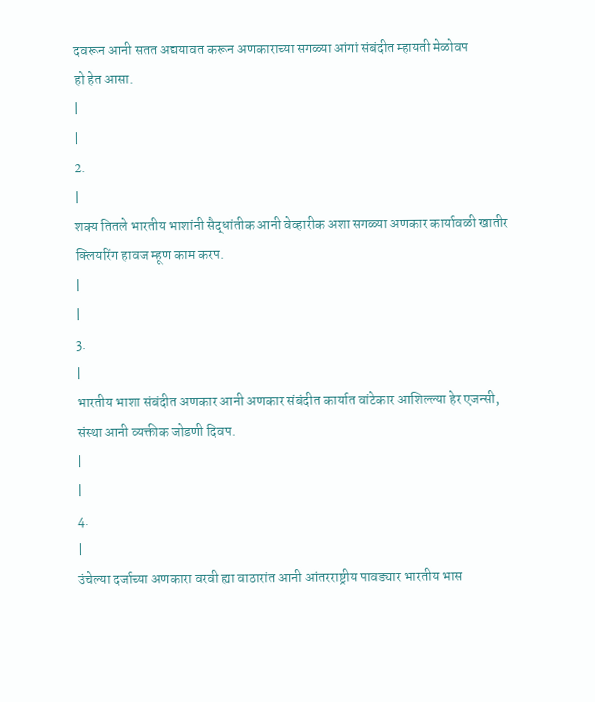दवरून आनी सतत अद्ययावत करून अणकाराच्या सगळ्या आंगां संबंदीत म्हायती मेळोवप
हो हेत आसा.
|
|
2.
|
शक्य तितले भारतीय भाशांनी सैद्धांतीक आनी वेव्हारीक अशा सगळ्या अणकार कार्यावळी खातीर
क्लियरिंग हावज म्हूण काम करप.
|
|
3.
|
भारतीय भाशा संबंदीत अणकार आनी अणकार संबंदीत कार्यात वांटेकार आशिल्ल्या हेर एजन्सी,
संस्था आनी व्यक्तीक जोडणी दिवप.
|
|
4.
|
उंचेल्या दर्जाच्या अणकारा वरवी ह्या वाठारांत आनी आंतरराष्ट्रीय पावड्यार भारतीय भास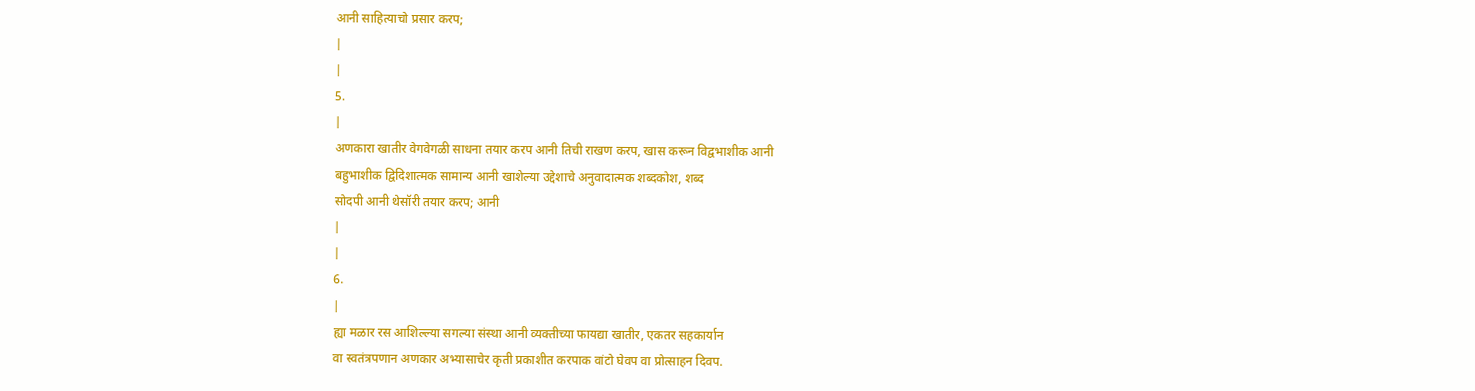आनी साहित्याचो प्रसार करप;
|
|
5.
|
अणकारा खातीर वेगवेगळी साधना तयार करप आनी तिची राखण करप, खास करून विद्वभाशीक आनी
बहुभाशीक द्विदिशात्मक सामान्य आनी खाशेल्या उद्देशाचे अनुवादात्मक शब्दकोश, शब्द
सोदपी आनी थेसॉरी तयार करप; आनी
|
|
6.
|
ह्या मळार रस आशिल्ल्या सगल्या संस्था आनी व्यक्तीच्या फायद्या खातीर, एकतर सहकार्यान
वा स्वतंत्रपणान अणकार अभ्यासाचेर कृती प्रकाशीत करपाक वांटो घेवप वा प्रोत्साहन दिवप.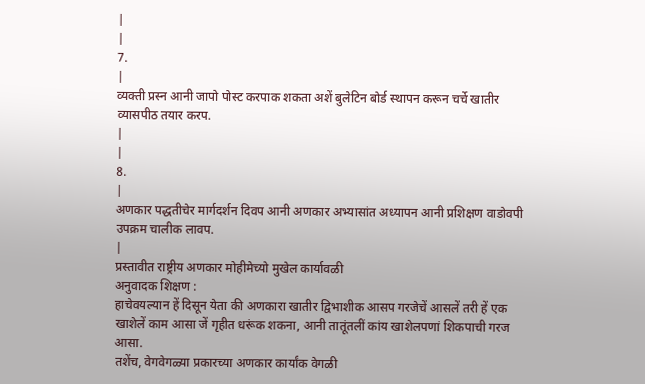|
|
7.
|
व्यक्ती प्रस्न आनी जापो पोस्ट करपाक शकता अशें बुलेटिन बोर्ड स्थापन करून चर्चे खातीर
व्यासपीठ तयार करप.
|
|
8.
|
अणकार पद्धतीचेर मार्गदर्शन दिवप आनी अणकार अभ्यासांत अध्यापन आनी प्रशिक्षण वाडोवपी
उपक्रम चालीक लावप.
|
प्रस्तावीत राष्ट्रीय अणकार मोहीमेच्यो मुखेल कार्यावळी
अनुवादक शिक्षण :
हाचेवयल्यान हें दिसून येता की अणकारा खातीर द्विभाशीक आसप गरजेचें आसलें तरी हें एक
खाशेलें काम आसा जें गृहीत धरूंक शकना, आनी तातूंतलीं कांय खाशेलपणां शिकपाची गरज आसा.
तशेंच, वेगवेगळ्या प्रकारच्या अणकार कार्यांक वेगळी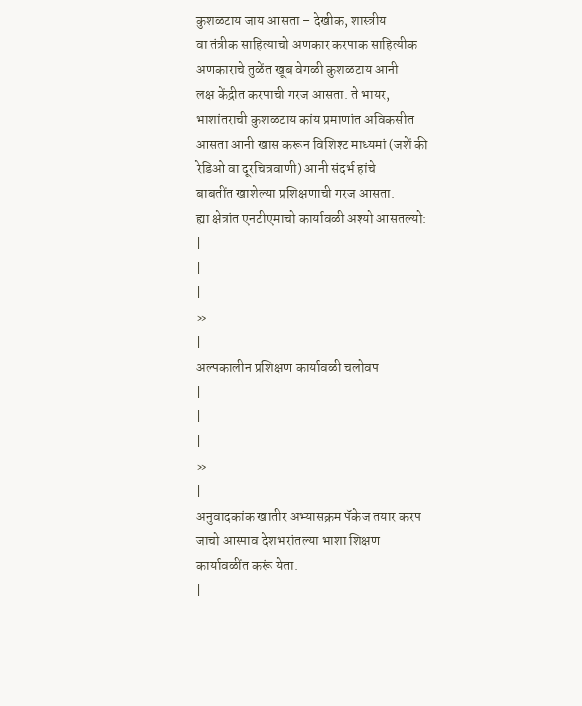कुशळटाय जाय आसता – देखीक, शास्त्रीय
वा तंत्रीक साहित्याचो अणकार करपाक साहित्यीक अणकाराचे तुळेंत खूब वेगळी कुशळटाय आनी
लक्ष केंद्रीत करपाची गरज आसता. ते भायर, भाशांतराची कुशळटाय कांय प्रमाणांत अविकसीत
आसता आनी खास करून विशिश्ट माध्यमां (जशें की रेडिओ वा दूरचित्रवाणी) आनी संदर्भ हांचे
बाबतींत खाशेल्या प्रशिक्षणाची गरज आसता.
ह्या क्षेत्रांत एनटीएमाचो कार्यावळी अश्यो आसतल्यो:
|
|
|
»
|
अल्पकालीन प्रशिक्षण कार्यावळी चलोवप
|
|
|
»
|
अनुवादकांक खातीर अभ्यासक्रम पॅकेज तयार करप जाचो आस्पाव देशभरांतल्या भाशा शिक्षण
कार्यावळींत करूं येता.
|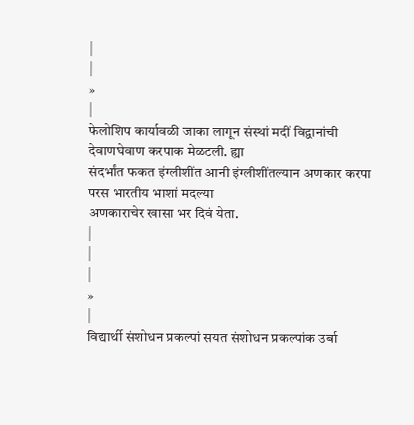|
|
»
|
फेलोशिप कार्यावळी जाका लागून संस्थां मदीं विद्वानांची देवाणघेवाण करपाक मेळटली. ह्या
संदर्भांत फकत इंग्लीशींत आनी इंग्लीशींतल्यान अणकार करपा परस भारतीय भाशां मदल्या
अणकाराचेर खासा भर दिवं येता.
|
|
|
»
|
विद्यार्थी संशोधन प्रकल्पां सयत संशोधन प्रकल्पांक उर्बा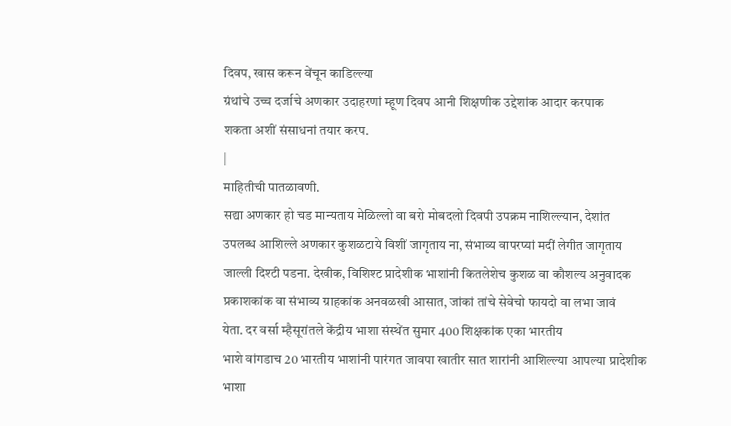दिवप, खास करून वेंचून काडिल्ल्या
ग्रंथांचे उच्च दर्जाचे अणकार उदाहरणां म्हूण दिवप आनी शिक्षणीक उद्देशांक आदार करपाक
शकता अशीं संसाधनां तयार करप.
|
माहितीची पातळावणी.
सद्या अणकार हो चड मान्यताय मेळिल्लो वा बरो मोबदलो दिवपी उपक्रम नाशिल्ल्यान, देशांत
उपलब्ध आशिल्ले अणकार कुशळटाये विशीं जागृताय ना, संभाव्य वापरप्यां मदीं लेगीत जागृताय
जाल्ली दिश्टी पडना. देखीक, विशिश्ट प्रादेशीक भाशांनी कितलेशेच कुशळ वा कौशल्य अनुवादक
प्रकाशकांक वा संभाव्य ग्राहकांक अनवळखी आसात, जांकां तांचे सेवेचो फायदो वा लभा जावं
येता. दर वर्सा म्हैसूरांतले केंद्रीय भाशा संस्थेंत सुमार 400 शिक्षकांक एका भारतीय
भाशे वांगडाच 20 भारतीय भाशांनी पारंगत जावपा खातीर सात शारांनी आशिल्ल्या आपल्या प्रादेशीक
भाशा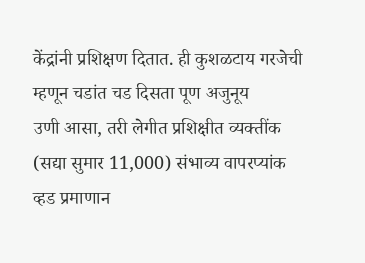केंद्रांनी प्रशिक्षण दितात. ही कुशळटाय गरजेची म्हणून चडांत चड दिसता पूण अजुनूय
उणी आसा, तरी लेगीत प्रशिक्षीत व्यक्तींक (सद्या सुमार 11,000) संभाव्य वापरप्यांक
व्हड प्रमाणान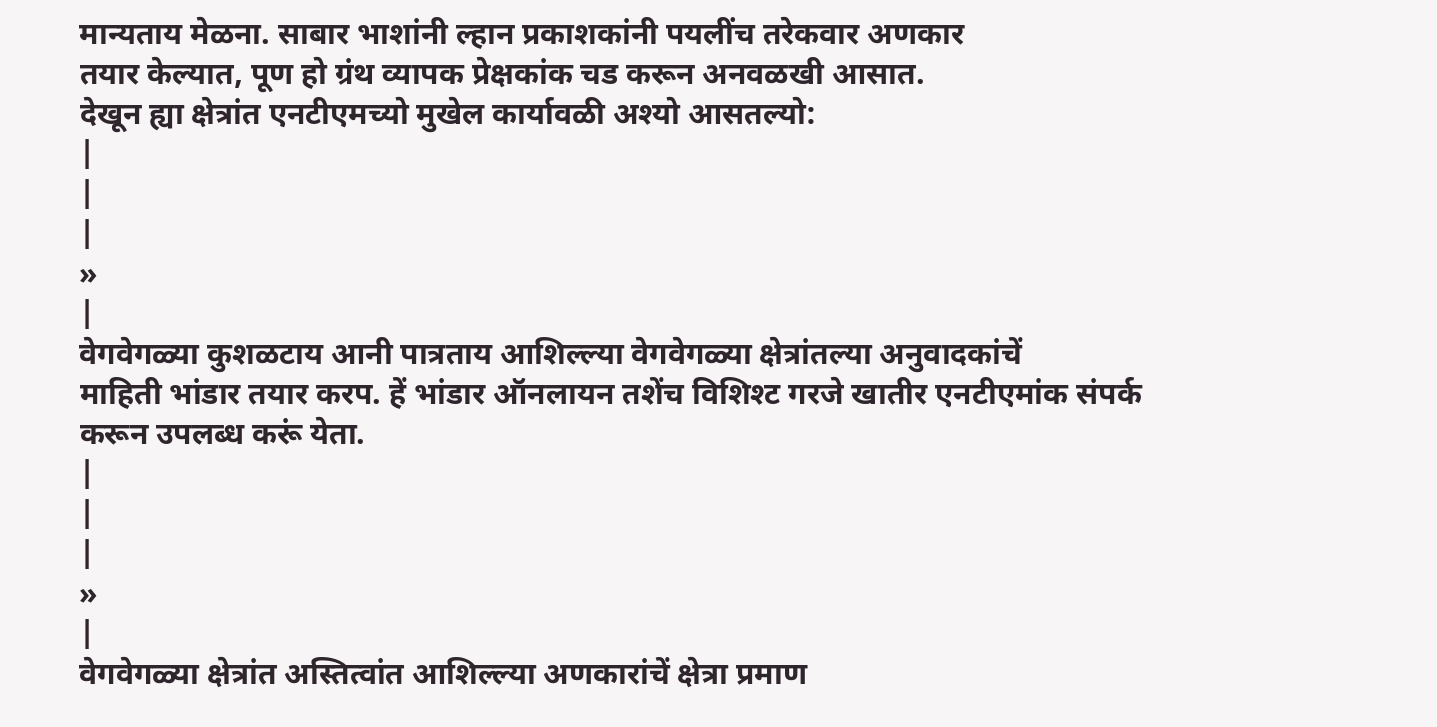मान्यताय मेळना. साबार भाशांनी ल्हान प्रकाशकांनी पयलींच तरेकवार अणकार
तयार केल्यात, पूण हो ग्रंथ व्यापक प्रेक्षकांक चड करून अनवळखी आसात.
देखून ह्या क्षेत्रांत एनटीएमच्यो मुखेल कार्यावळी अश्यो आसतल्यो:
|
|
|
»
|
वेगवेगळ्या कुशळटाय आनी पात्रताय आशिल्ल्या वेगवेगळ्या क्षेत्रांतल्या अनुवादकांचें
माहिती भांडार तयार करप. हें भांडार ऑनलायन तशेंच विशिश्ट गरजे खातीर एनटीएमांक संपर्क
करून उपलब्ध करूं येता.
|
|
|
»
|
वेगवेगळ्या क्षेत्रांत अस्तित्वांत आशिल्ल्या अणकारांचें क्षेत्रा प्रमाण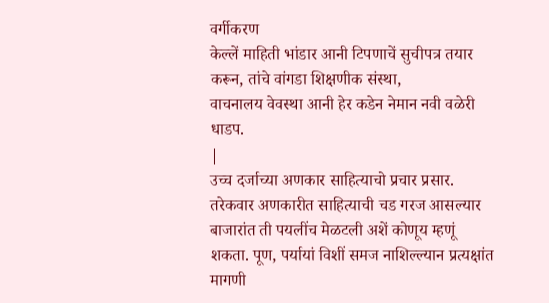वर्गीकरण
केल्लें माहिती भांडार आनी टिपणाचें सुचीपत्र तयार करून, तांचे वांगडा शिक्षणीक संस्था,
वाचनालय वेवस्था आनी हेर कडेन नेमान नवी वळेरी धाडप.
|
उच्च दर्जाच्या अणकार साहित्याचो प्रचार प्रसार.
तरेकवार अणकारीत साहित्याची चड गरज आसल्यार बाजारांत ती पयलींच मेळटली अशें कोणूय म्हणूं
शकता. पूण, पर्यायां विशीं समज नाशिल्ल्यान प्रत्यक्षांत मागणी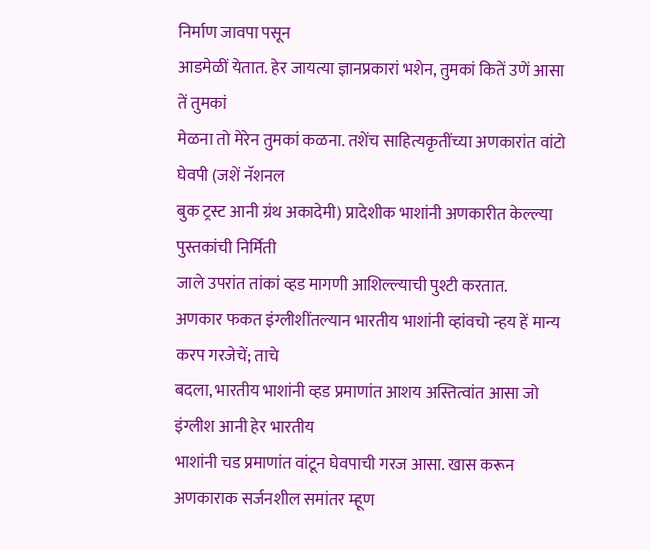निर्माण जावपा पसून
आडमेळीं येतात. हेर जायत्या ज्ञानप्रकारां भशेन, तुमकां कितें उणें आसा तें तुमकां
मेळना तो मेरेन तुमकां कळना. तशेंच साहित्यकृतींच्या अणकारांत वांटो घेवपी (जशें नॅशनल
बुक ट्रस्ट आनी ग्रंथ अकादेमी) प्रादेशीक भाशांनी अणकारीत केल्ल्या पुस्तकांची निर्मिती
जाले उपरांत तांकां व्हड मागणी आशिल्ल्याची पुश्टी करतात.
अणकार फकत इंग्लीशींतल्यान भारतीय भाशांनी व्हांवचो न्हय हें मान्य करप गरजेचें; ताचे
बदला, भारतीय भाशांनी व्हड प्रमाणांत आशय अस्तित्वांत आसा जो इंग्लीश आनी हेर भारतीय
भाशांनी चड प्रमाणांत वांटून घेवपाची गरज आसा. खास करून अणकाराक सर्जनशील समांतर म्हूण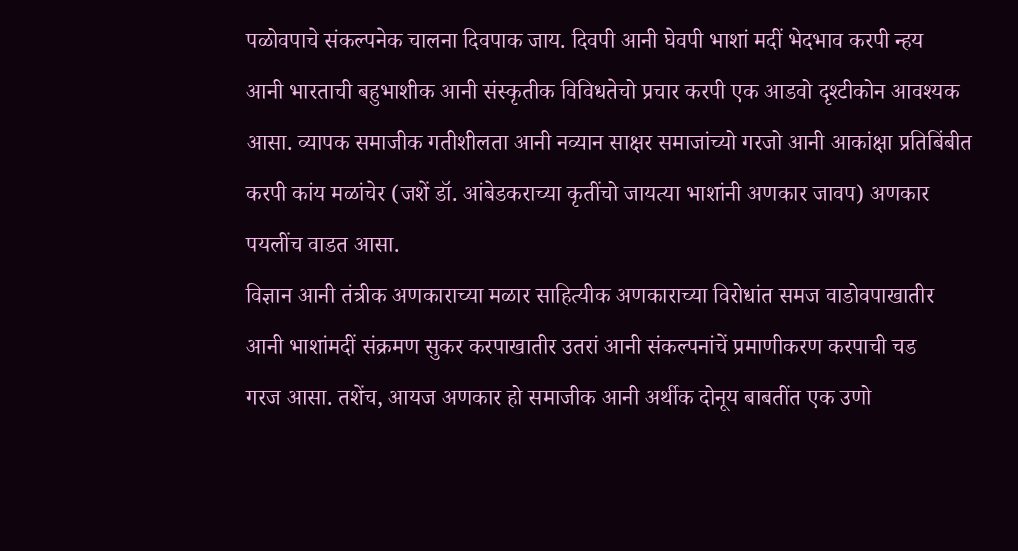पळोवपाचे संकल्पनेक चालना दिवपाक जाय. दिवपी आनी घेवपी भाशां मदीं भेदभाव करपी न्हय
आनी भारताची बहुभाशीक आनी संस्कृतीक विविधतेचो प्रचार करपी एक आडवो दृश्टीकोन आवश्यक
आसा. व्यापक समाजीक गतीशीलता आनी नव्यान साक्षर समाजांच्यो गरजो आनी आकांक्षा प्रतिबिंबीत
करपी कांय मळांचेर (जशें डॉ. आंबेडकराच्या कृतींचो जायत्या भाशांनी अणकार जावप) अणकार
पयलींच वाडत आसा.
विज्ञान आनी तंत्रीक अणकाराच्या मळार साहित्यीक अणकाराच्या विरोधांत समज वाडोवपाखातीर
आनी भाशांमदीं संक्रमण सुकर करपाखातीर उतरां आनी संकल्पनांचें प्रमाणीकरण करपाची चड
गरज आसा. तशेंच, आयज अणकार हो समाजीक आनी अर्थीक दोनूय बाबतींत एक उणो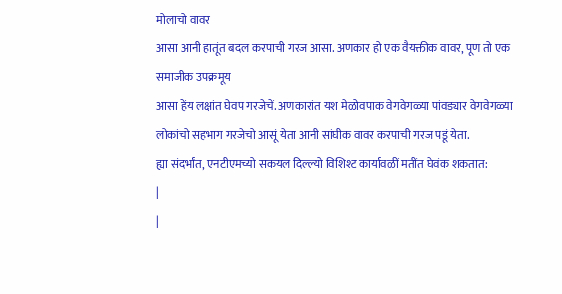मोलाचो वावर
आसा आनी हातूंत बदल करपाची गरज आसा. अणकार हो एक वैयक्तीक वावर, पूण तो एक समाजीक उपक्रमूय
आसा हेंय लक्षांत घेवप गरजेचें. अणकारांत यश मेळोवपाक वेगवेगळ्या पांवड्यार वेगवेगळ्या
लोकांचो सहभाग गरजेचो आसूं येता आनी सांघीक वावर करपाची गरज पडूं येता.
ह्या संदर्भांत, एनटीएमच्यो सकयल दिल्ल्यो विशिश्ट कार्यावळीं मतींत घेवंक शकतात:
|
|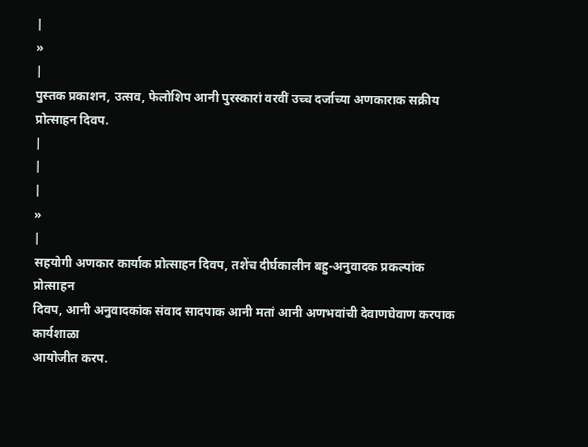|
»
|
पुस्तक प्रकाशन, उत्सव, फेलोशिप आनी पुरस्कारां वरवीं उच्च दर्जाच्या अणकाराक सक्रीय
प्रोत्साहन दिवप.
|
|
|
»
|
सहयोगी अणकार कार्याक प्रोत्साहन दिवप, तशेंच दीर्घकालीन बहु-अनुवादक प्रकल्पांक प्रोत्साहन
दिवप, आनी अनुवादकांक संवाद सादपाक आनी मतां आनी अणभवांची देवाणघेवाण करपाक कार्यशाळा
आयोजीत करप.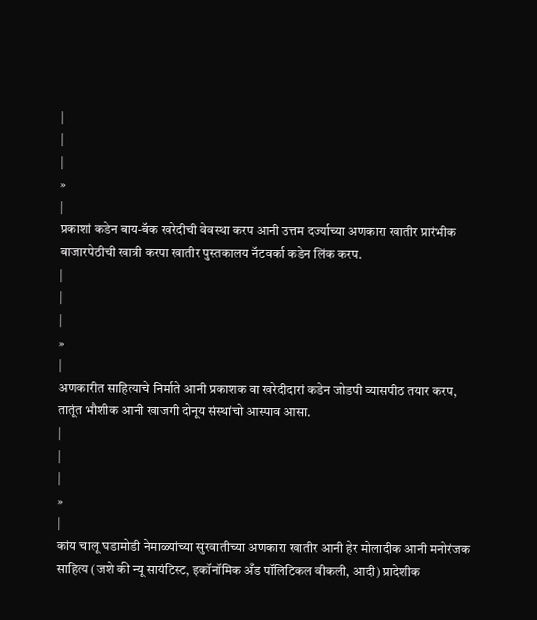|
|
|
»
|
प्रकाशां कडेन बाय-बॅक खरेदीची वेवस्था करप आनी उत्तम दर्ज्याच्या अणकारा खातीर प्रारंभीक
बाजारपेठीची खात्री करपा खातीर पुस्तकालय नॅटवर्का कडेन लिंक करप.
|
|
|
»
|
अणकारीत साहित्याचे निर्माते आनी प्रकाशक वा खरेदीदारां कडेन जोडपी व्यासपीठ तयार करप,
तातूंत भौशीक आनी खाजगी दोनूय संस्थांचो आस्पाव आसा.
|
|
|
»
|
कांय चालू घडामोडी नेमाळ्यांच्या सुरवातीच्या अणकारा खातीर आनी हेर मोलादीक आनी मनोरंजक
साहित्य (जशे की न्यू सायंटिस्ट, इकॉनॉमिक अँड पॉलिटिकल वीकली, आदी) प्रादेशीक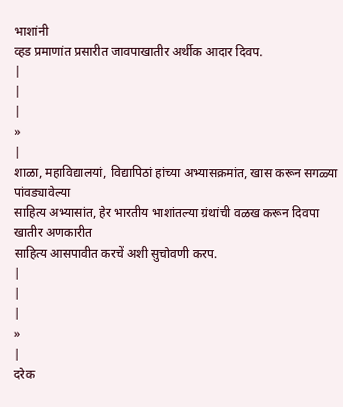भाशांनी
व्हड प्रमाणांत प्रसारीत जावपाखातीर अर्थीक आदार दिवप.
|
|
|
»
|
शाळा, महाविद्यालयां, विद्यापिठां हांच्या अभ्यासक्रमांत, खास करून सगळ्या पांवड्यावेल्या
साहित्य अभ्यासांत, हेर भारतीय भाशांतल्या ग्रंथांची वळख करून दिवपा खातीर अणकारीत
साहित्य आसपावीत करचें अशी सुचोवणी करप.
|
|
|
»
|
दरेक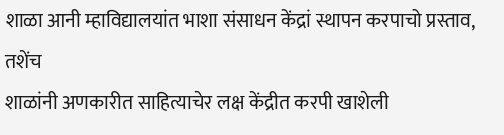शाळा आनी म्हाविद्यालयांत भाशा संसाधन केंद्रां स्थापन करपाचो प्रस्ताव, तशेंच
शाळांनी अणकारीत साहित्याचेर लक्ष केंद्रीत करपी खाशेली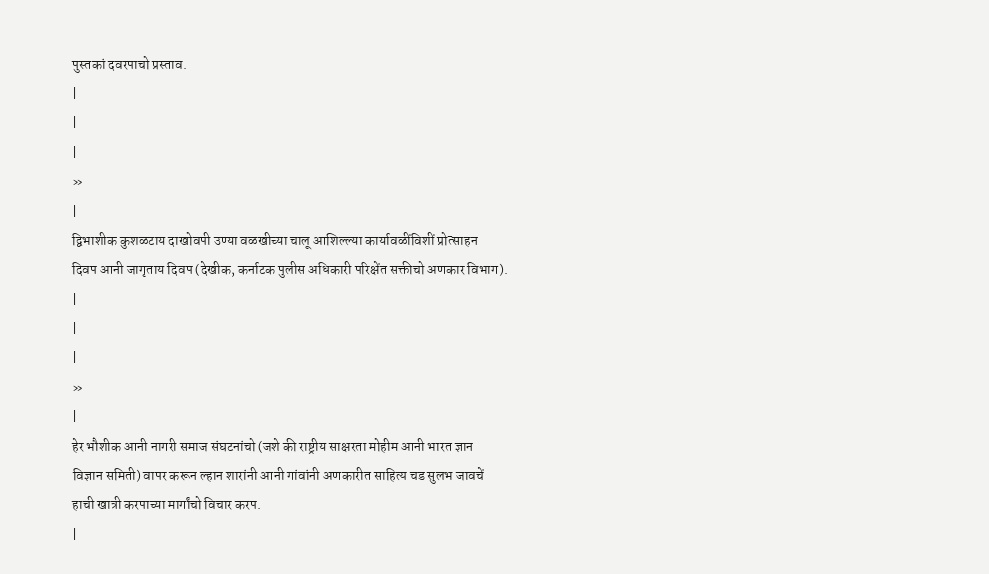पुस्तकां दवरपाचो प्रस्ताव.
|
|
|
»
|
द्विभाशीक कुशळटाय दाखोवपी उण्या वळखीच्या चालू आशिल्ल्या कार्यावळींविशीं प्रोत्साहन
दिवप आनी जागृताय दिवप (देखीक, कर्नाटक पुलीस अधिकारी परिक्षेंत सक्तीचो अणकार विभाग).
|
|
|
»
|
हेर भौशीक आनी नागरी समाज संघटनांचो (जशे की राष्ट्रीय साक्षरता मोहीम आनी भारत ज्ञान
विज्ञान समिती) वापर करून ल्हान शारांनी आनी गांवांनी अणकारीत साहित्य चड सुलभ जावचें
हाची खात्री करपाच्या मार्गांचो विचार करप.
|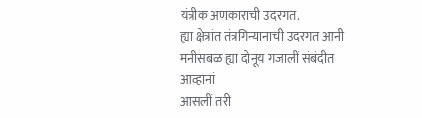यंत्रीक अणकाराची उदरगत.
ह्या क्षेत्रांत तंत्रगिन्यानाची उदरगत आनी मनीसबळ ह्या दोनूय गजालीं संबंदीत आव्हानां
आसलीं तरी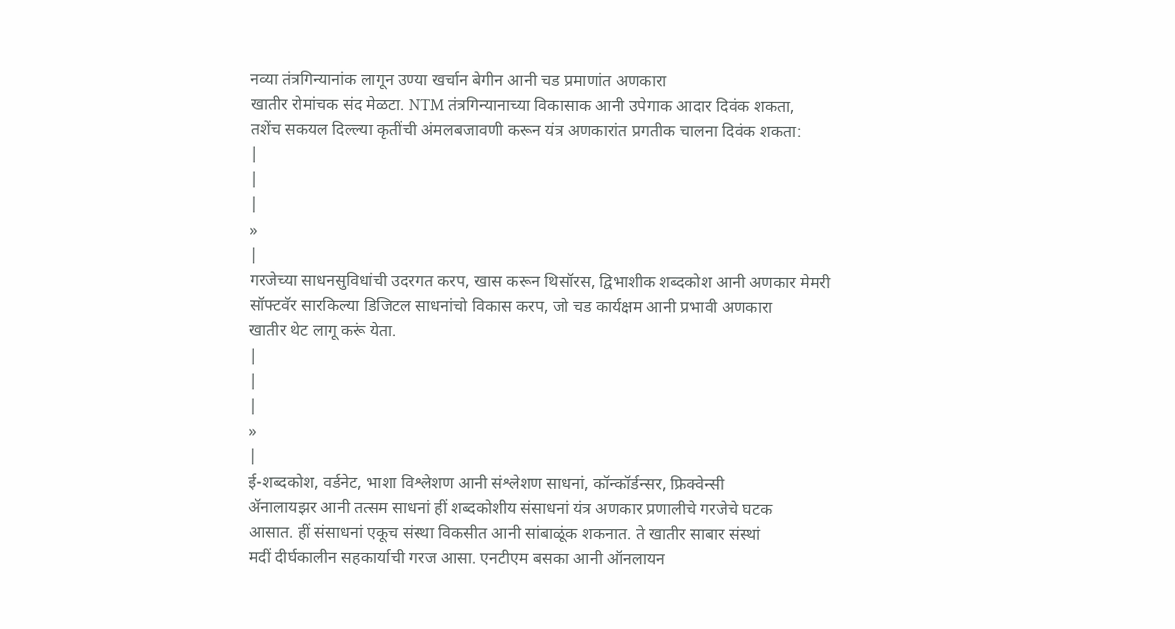नव्या तंत्रगिन्यानांक लागून उण्या खर्चान बेगीन आनी चड प्रमाणांत अणकारा
खातीर रोमांचक संद मेळटा. NTM तंत्रगिन्यानाच्या विकासाक आनी उपेगाक आदार दिवंक शकता,
तशेंच सकयल दिल्ल्या कृतींची अंमलबजावणी करून यंत्र अणकारांत प्रगतीक चालना दिवंक शकता:
|
|
|
»
|
गरजेच्या साधनसुविधांची उदरगत करप, खास करून थिसॉरस, द्विभाशीक शब्दकोश आनी अणकार मेमरी
सॉफ्टवॅर सारकिल्या डिजिटल साधनांचो विकास करप, जो चड कार्यक्षम आनी प्रभावी अणकारा
खातीर थेट लागू करूं येता.
|
|
|
»
|
ई-शब्दकोश, वर्डनेट, भाशा विश्लेशण आनी संश्लेशण साधनां, कॉन्कॉर्डन्सर, फ्रिक्वेन्सी
ॲनालायझर आनी तत्सम साधनां हीं शब्दकोशीय संसाधनां यंत्र अणकार प्रणालीचे गरजेचे घटक
आसात. हीं संसाधनां एकूच संस्था विकसीत आनी सांबाळूंक शकनात. ते खातीर साबार संस्थां
मदीं दीर्घकालीन सहकार्याची गरज आसा. एनटीएम बसका आनी ऑनलायन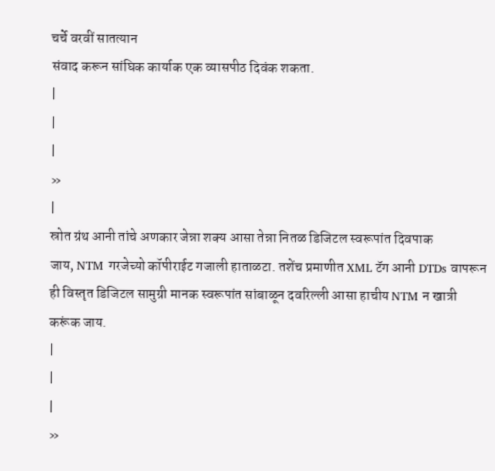चर्चे वरवीं सातत्यान
संवाद करून सांघिक कार्याक एक व्यासपीठ दिवंक शकता.
|
|
|
»
|
स्रोत ग्रंथ आनी तांचे अणकार जेन्ना शक्य आसा तेन्ना नितळ डिजिटल स्वरूपांत दिवपाक
जाय, NTM गरजेच्यो कॉपीराईट गजाली हाताळटा. तशेंच प्रमाणीत XML टॅग आनी DTDs वापरून
ही विस्तृत डिजिटल सामुग्री मानक स्वरूपांत सांबाळून दवरिल्ली आसा हाचीय NTM न खात्री
करूंक जाय.
|
|
|
»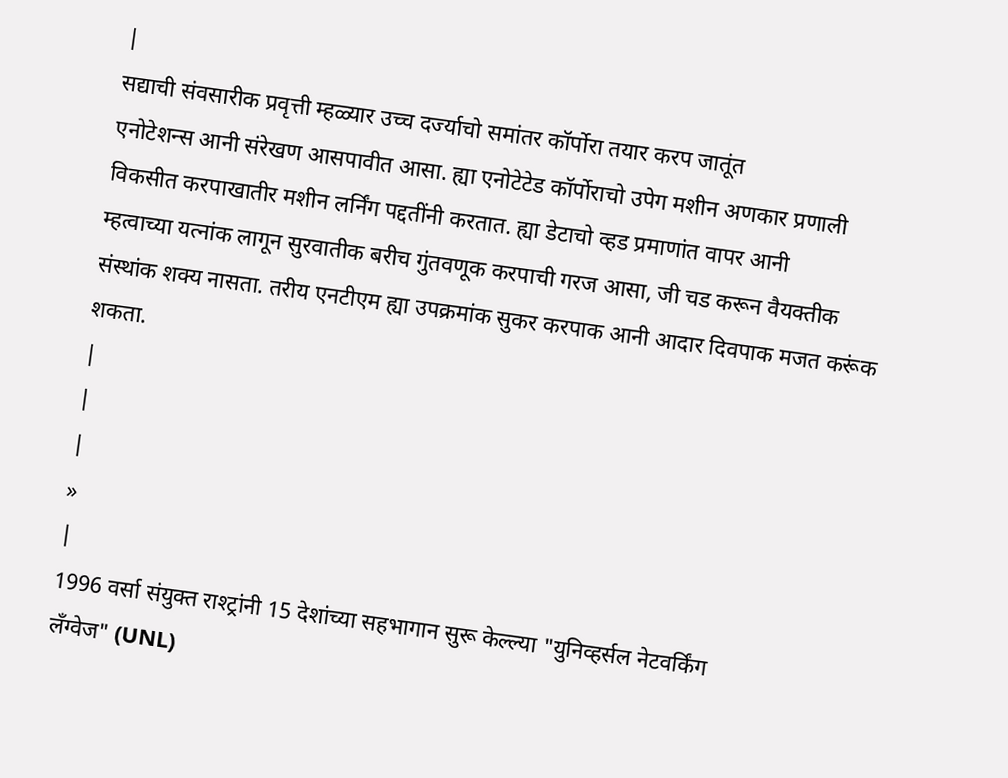|
सद्याची संवसारीक प्रवृत्ती म्हळ्यार उच्च दर्ज्याचो समांतर कॉर्पोरा तयार करप जातूंत
एनोटेशन्स आनी संरेखण आसपावीत आसा. ह्या एनोटेटेड कॉर्पोराचो उपेग मशीन अणकार प्रणाली
विकसीत करपाखातीर मशीन लर्निंग पद्दतींनी करतात. ह्या डेटाचो व्हड प्रमाणांत वापर आनी
म्हत्वाच्या यत्नांक लागून सुरवातीक बरीच गुंतवणूक करपाची गरज आसा, जी चड करून वैयक्तीक
संस्थांक शक्य नासता. तरीय एनटीएम ह्या उपक्रमांक सुकर करपाक आनी आदार दिवपाक मजत करूंक
शकता.
|
|
|
»
|
1996 वर्सा संयुक्त राश्ट्रांनी 15 देशांच्या सहभागान सुरू केल्ल्या "युनिव्हर्सल नेटवर्किंग
लँग्वेज" (UNL)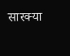सारक्या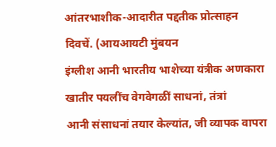आंतरभाशीक-आदारीत पद्दतीक प्रोत्साहन दिवचें. (आयआयटी मुंबयन
इंग्लीश आनी भारतीय भाशेच्या यंत्रीक अणकारा खातीर पयलींच वेगवेगळीं साधनां, तंत्रां
आनी संसाधनां तयार केल्यांत, जी व्यापक वापरा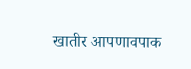खातीर आपणावपाक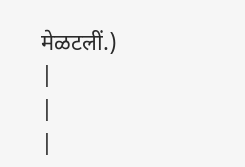मेळटलीं.)
|
|
|